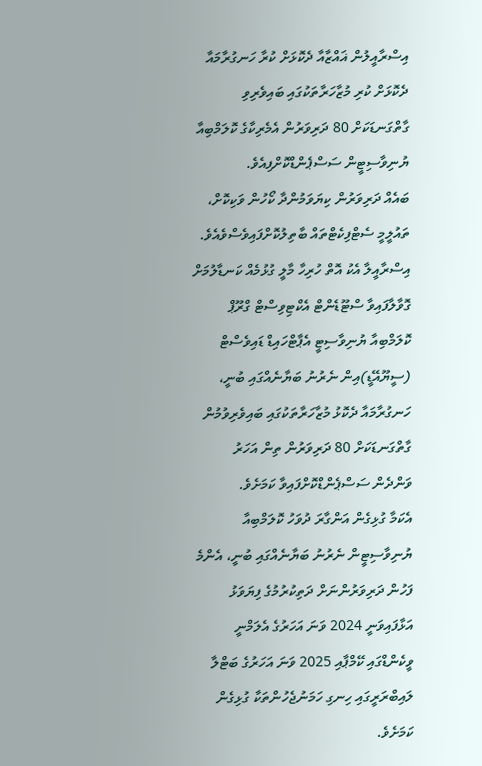އިސްރާއީލުން ޣައްޒާއާ ދެކޮޅަށް ކުރާ ހަނގުރާމައާ ދެކޮޅަށް ކުރި މުޒާހަރާތަކުގައި ބައިވެރިވި ގާތްގަނޑަކަށް 80 ދަރިވަރުން އެމެރިކާގެ ކޮލަމްބިއާ ޔުނިވާސިޓީން ސަސްޕެންޑްކޮށްފިއެވެ.
ބައެއް ދަރިވަރުން ކިޔަވަމުންދާ ކޯހުން ވަކިކޮށް، ތައުލީމީ ސެޓްފިކެޓްތައް ބާތިލުކޮށްފައިވެސްވެއެވެ.
އިސްރާއީލާ އެކު އޮތް ހުރިހާ މާލީ ގުޅުމެއް ކަނޑާލުމަށް ގޮވާލާފައިވާ ސްޓޫޑެންޓް އެކްޓިވިސްޓް ގްރޫޕް ކޮލަމްބިއާ ޔުނިވާސިޓީ އެޕާޓްހައިޑް ޑައިވެސްޓް (ސީޔޫއޭޑީ)އިން ނެރުނު ބަޔާނެއްގައި ބުނީ، ހަނގުރާމައާ ދެކޮޅު މުޒާހަރާތަކުގައި ބައިވެރިވުމުން ގާތްގަނޑަކަށް 80 ދަރިވަރުން ތިން އަހަރު ވަންދެން ސަސްޕެންޑްކޮށްފައިވާ ކަމަށެވެ.
އެކަމާ ގުޅިގެން އަންގާރަ ދުވަހު ކޮލަމްބިއާ ޔުނިވާސިޓީން ނެރުނު ބަޔާނެއްގައި ބުނީ، އެންމެ ފަހުން ދަރިވަރުންނަށް ދަތިކުރުމުގެ ފިޔަވަޅު އަޅާފައިވަނީ 2024 ވަނަ އަހަރުގެ އެލަމްނީ ވީކެންޑްގައި ކޭމްޕާއި 2025 ވަނަ އަހަރުގެ ބަޓްލާ ލައިބްރަރީގައި ހިނގި ހަމަނުޖެހުންތަކާ ގުޅިގެން ކަމަށެވެ.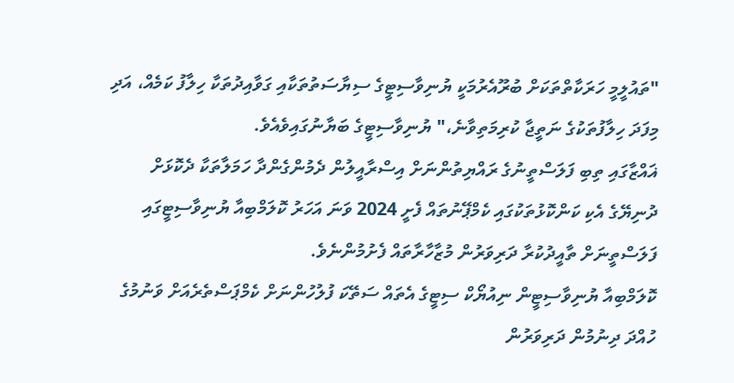"ތައުލީމީ ހަރަކާތްތަކަށް ބުރޫއެރުމަކީ ޔުނިވާސިޓީގެ ސިޔާސަތުތަކާއި ގަވާއިދުތަކާ ހިލާފު ކަމެއް، އަދި މިފަދަ ހިލާފުތަކުގެ ނަތީޖާ ކުރިމަތިވާނެ،" ޔުނިވާސިޓީގެ ބަޔާނުގައިވެއެވެ.
ޣައްޒާގައި ތިބި ފަލަސްތީނުގެ ރައްޔިތުންނަށް އިސްރާއީލުން ދެމުންގެންދާ ހަމަލާތަކާ ދެކޮޅަށް ދުނިޔޭގެ އެކި ކަންކޮޅުތަކުގައި ކެމްޕޭނުތައް ފެށީ 2024 ވަނަ އަހަރު ކޮލަމްބިއާ ޔުނިވާސިޓީގައި ފަލަސްތީނަށް ތާއީދުކުރާ ދަރިވަރުން މުޒާހާރާތައް ފެށުމުންނެވެ.
ކޮލަމްބިއާ ޔުނިވާސިޓީން ނިއުޔޯކް ސިޓީގެ އެތައް ސަތޭކަ ފުލުހުންނަށް ކެމްޕަސްތެރެއަށް ވަނުމުގެ ހުއްދަ ދިނުމުން ދަރިވަރުން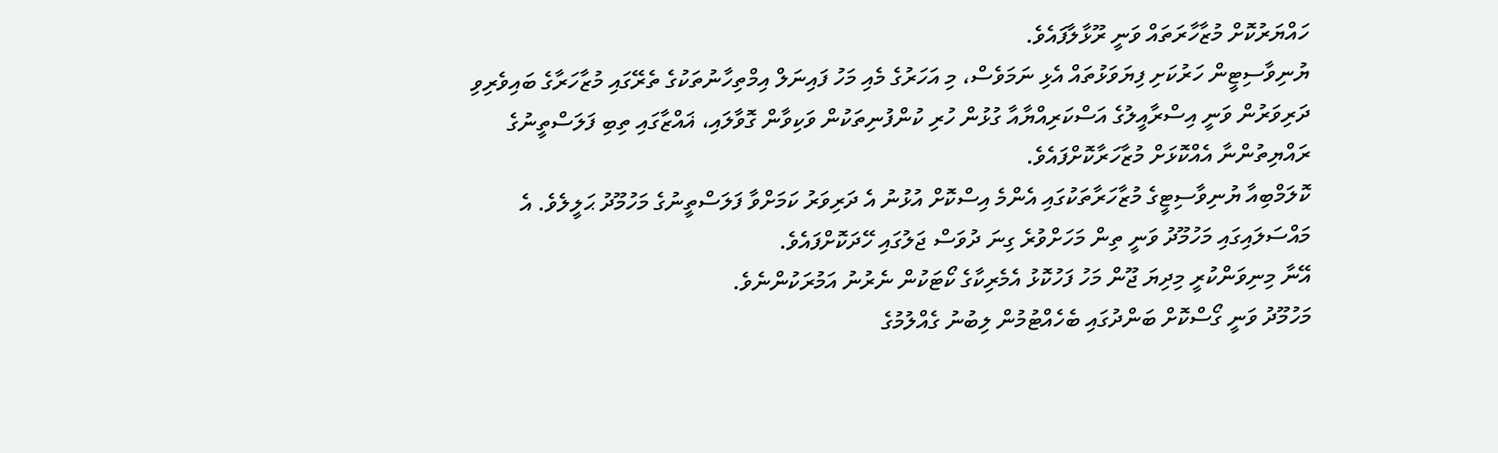ހައްޔަރުކޮށް މުޒާހާރަތައް ވަނީ ރޫޅާލާފައެވެ.
ޔުނިވާސިޓީން ހަރުކަށި ފިޔަވަޅުތައް އެޅި ނަމަވެސް، މި އަހަރުގެ މެއި މަހު ފައިނަލް އިމްތިހާނުތަކުގެ ތެރޭގައި މުޒާހަރާގެ ބައިވެރިވި ދަރިވަރުން ވަނީ އިސްރާއީލުގެ އަސްކަރިއްޔާއާ ގުޅުން ހުރި ކުންފުނިތަކުން ވަކިވާން ގޮވާލައި، ޣައްޒާގައި ތިބި ފަލަސްތީނުގެ ރައްޔިތުންނާ އެއްކޮޅަށް މުޒާހަރާކޮށްފައެވެ.
ކޮލަމްބިއާ ޔުނިވާސިޓީގެ މުޒާހަރާތަކުގައި އެންމެ އިސްކޮށް އުޅުނު އެ ދަރިވަރު ކަމަށްވާ ފަލަސްތީނުގެ މަހުމޫދު ޙަލީލެވެ. އެ މައްސަލައިގައި މަހުމޫދު ވަނީ ތިން މަހަށްވުރެ ގިނަ ދުވަސް ޖަލުގައި ހޭދަކޮށްފައެވެ.
އޭނާ މިނިވަންކުރީ މިދިޔަ ޖޫން މަހު ފަހުކޮޅު އެމެރިކާގެ ކޯޓަކުން ނެރުނު އަމުރަކުންނެވެ.
މަހުމޫދު ވަނީ ގޯސްކޮށް ބަންދުގައި ބެހެއްޓުމުން ލިބުނު ގެއްލުމުގެ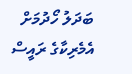ބަދަލު ހޯދުމަށް އެމެރިކާގެ ރައީސް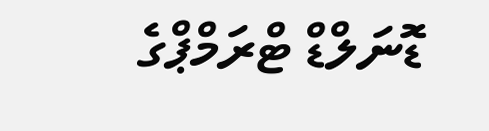ޑޮނަލްޑް ޓްރަމްޕްގެ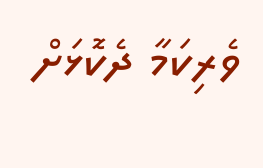ވެރިކަމާ ދެކޮޅަށް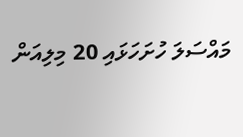މައްސަލަ ހުށަހަޅައި 20 މިލިއަން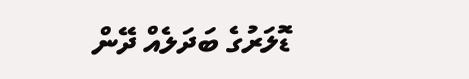ޑޮލަރުގެ ބަދަލެއް ދޭން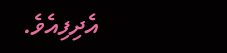އެދިފިއެވެ.